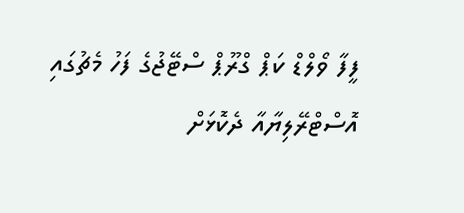ފީފާ ވޯލްޑް ކަޕް ގްރޫޕް ސްޓޭޖުގެ ފަހު މެޗުގައި އޮސްޓްރޭލިޔާއާ ދެކޮޅަށް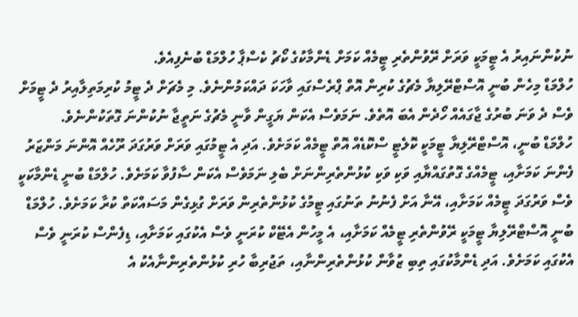ނުކުންނައިރު އެ ޓީމަކީ ވަރަށް ރޭވުންތެރި ޓީމެއް ކަމަށް ޑެންމާކުގެ ކޯޗު ކެސްޕާ ހުލްމަޑް ބުނެފިއެވެ.
ހުލްމަޑް މިހެން ބުނީ އޮސްޓްރޭލިޔާ މެޗުގެ ކުރިން އޮތް ޕްރެސްގައި ވާހަކަ ދައްކަމުންނެވެ. މި މެޗަށް ދެ ޓީމު ކުރިމަތިލާއިރު ދެ ޓީމަށް ވެސް ދެ ވަނަ ބުރުގެ ޖާގައެއް ހޯދެން އެބަ އޮތެވެ. ނަމަވެސް އެކަން ޔަގީން ވާނީ މެޗުގެ ނަތީޖާ ނުކުންނަ ގޮތަކުންނެވެ.
ހުލްމަޑް ބުނީ، އޮސްޓްރޭލިޔާ ޓީމަކީ ކޮލެޓީ ސްކޮޑެއް އޮތް ޓީމެއް ކަމަށެވެ. އަދި އެ ޓީމުގައި ވަރަށް ވަރުގަދަ ރޫހެއް އޮންނަ މަންޒަރު ފެންނަ ކަމަށާއި، ޓީމެއްގެ ގޮތުގައްޔާއި ވަކި ވަކި ކުޅުންތެރިންނަށް ބެލި ނަމަވެސް އެކަން ސާފުވާ ކަމަށެވެ. ހުލްމަޑް ބުނީ ޑެންމާކަކީ ވެސް ވަރުގަދަ ޓީމެއް ކަމަށާއި، އޭނާ އަށް ފެނުނު ތަނުގައި ޓީމުގެ ކުޅުންތެރިން ވަރަށް ގުޅިގެން މަސައްކަތް ކުރާ ކަމަށެވެ. ހުލްމަޑް ބުނީ އޮސްޓްރޭލިޔާ ޓީމަކީ ރޭވުންތެރި ޓީމެއް ކަމަށާއި، އެ މީހުން އެޓޭކް ކުރަނީ ވެސް އެކުގައި ކަމަށާއި، ޑިފެންސް ކުރަނީ ވެސް އެކުގައި ކަމަށެވެ. އަދި ޑެންމާކުގައި ތިބި ޒުވާން ކުޅުންތެރިންނާއި، ތަޖުރިބާ ހުރި ކުޅުންތެރިންނާއެކު އެ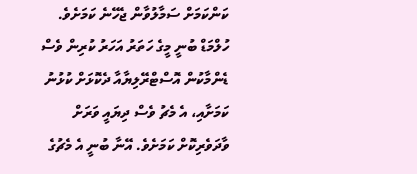ކަންކަމަށް ސަމާލުވާން ޖެހޭނެ ކަމަށެވެ.
ހުލްމަޑް ބުނީ މީގެ ހަތަރު އަހަރު ކުރިން ވެސް ޑެންމާކުން އޮސްޓްރޭލިޔާއާ ދެކޮޅަށް ކުޅުނު ކަމަށާއި، އެ މެޗު ވެސް ދިޔައީ ވަރަށް ވާދަވެރިކޮށް ކަމަށެވެ. އޭނާ ބުނީ އެ މެޗުގެ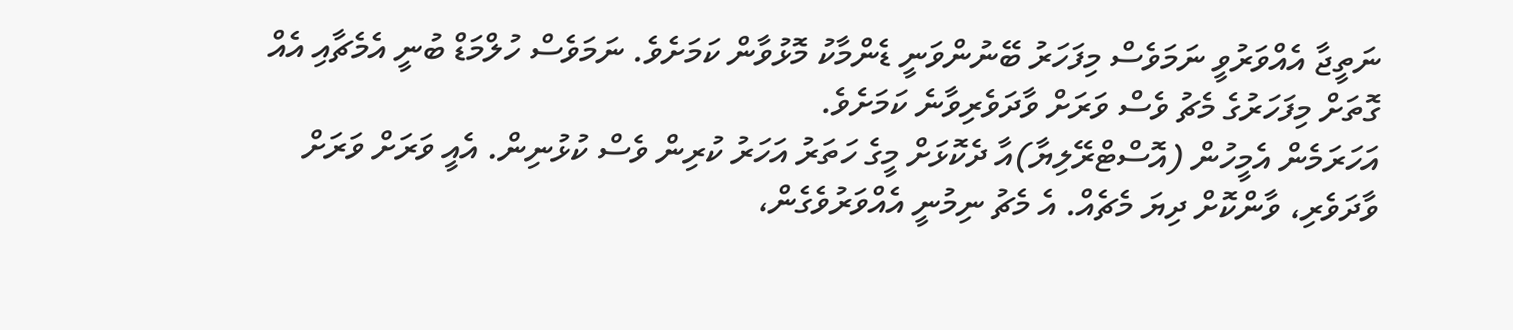ނަތީޖާ އެއްވަރުވީ ނަމަވެސް މިފަހަރު ބޭނުންވަނީ ޑެންމާކު މޮޅުވާން ކަމަށެވެ. ނަމަވެސް ހުލްމަޑް ބުނީ އެމެޗާއި އެއް ގޮތަށް މިފަހަރުގެ މެޗު ވެސް ވަރަށް ވާދަވެރިވާނެ ކަމަށެވެ.
އަހަރަމެން އެމީހުން (އޮސްޓްރޭލިޔާ)އާ ދެކޮޅަށް މީގެ ހަތަރު އަހަރު ކުރިން ވެސް ކުޅުނިން. އެއީ ވަރަށް ވަރަށް ވާދަވެރި، ވާންކޮށް ދިޔަ މެޗެއް. އެ މެޗު ނިމުނީ އެއްވަރުވެގެން،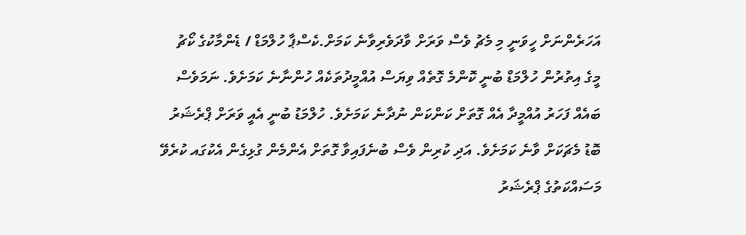އަހަރެންނަށް ހީވަނީ މި މެޗު ވެސް ވަރަށް ވާދަވެރިވާނެ ކަމަށް.ކެސްޕާ ހުލްމަޑް / ޑެންމާކުގެ ކޯޗު
މީގެ އިތުރުން ހުލްމަޑް ބުނީ ކޮންމެ ގޮތެއް ވިޔަސް އުއްމީދުތަކެއް ހުންނާނެ ކަމަށެވެ. ނަމަވެސް ބައެއް ފަހަރު އުއްމީދާ އެއް ގޮތަށް ކަންކަން ނުދާނެ ކަމަށެވެ. ހުލްމަޑު ބުނީ އެއީ ވަރަށް ޕްރެޝަރު ބޮޑު މެޗަކަށް ވާނެ ކަމަށެވެ. އަދި ކުރިން ވެސް ބުނެފައިވާ ގޮތަށް އެންމެން ގުޅިގެން އެކުގައ ކުރެވޭ މަސައްކަތުގެ ޕްރެޝަރު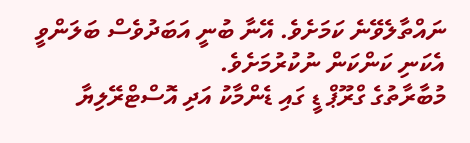ނައްތާލެވޭނެ ކަމަށެވެ. އޭނާ ބުނީ އަބަދުވެސް ބަލަންވީ އެކަނި ކަންކަން ނުކުރުމަށެވެ.
މުބާރާތުގެ ގްރޫޕް ޑީ ގައި ޑެންމާކު އަދި އޮސްޓްރޭލިޔާ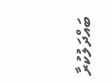ބައްދަލުކުރާ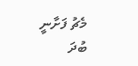މެޗު ފަށާނީ ބުދަ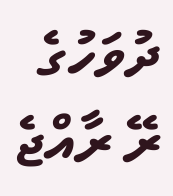ދުވަހުގެ ރޭ ރާއްޖެ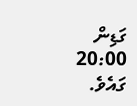ގަޑިން 20:00 ގައެވެ.